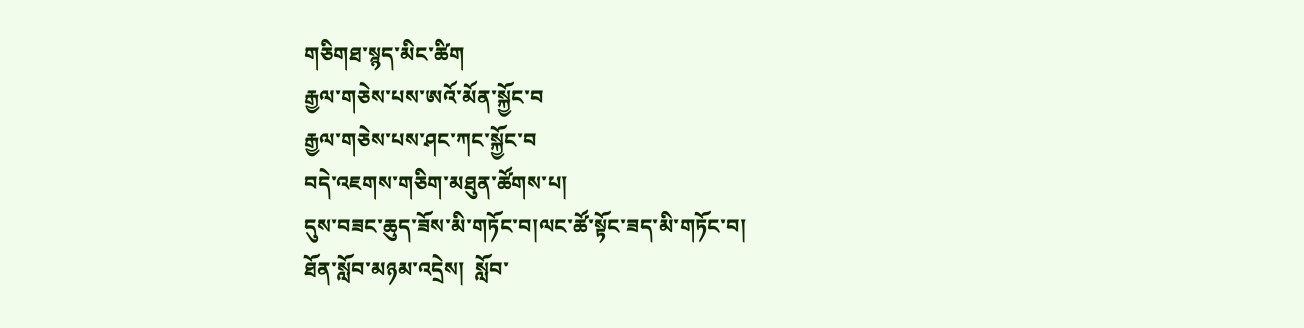གཅིགཐ་སྙད་མིང་ཚིག
རྒྱལ་གཅེས་པས་ཨའོ་མོན་སྐྱོང་བ
རྒྱལ་གཅེས་པས་ཤང་ཀང་སྐྱོང་བ
བདེ་འཇགས་གཅིག་མཐུན་ཚོགས་པ།
དུས་བཟང་ཆུད་ཟོས་མི་གཏོང་བ།ལང་ཚོ་སྟོང་ཟད་མི་གཏོང་བ།
ཐོན་སློབ་མཉམ་འདྲེས།  སློབ་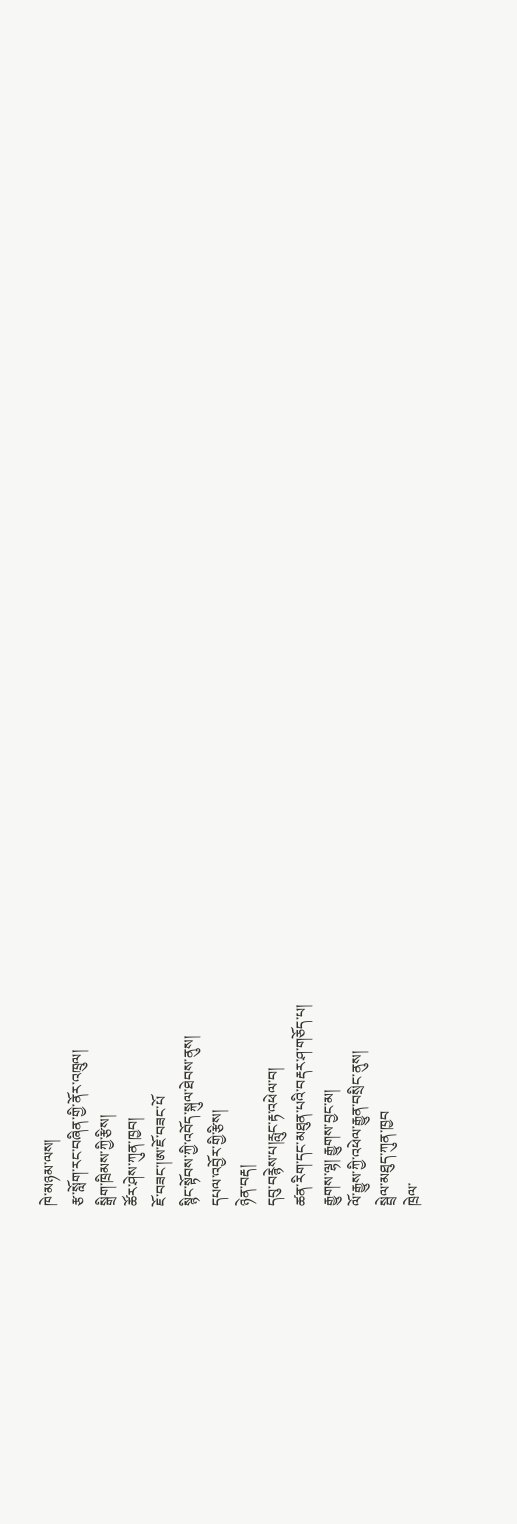ཁེ་མཉམ་ལས།
རྩ་སློག་རང་བཞིན་གྱི་ནོར་འཁྲུལ།
སྒྲིག་ཁྲིམས་ཀྱི་རྩིས།
ཚོར་ཤེས་ཀུན་ཁྱབ།
ཇོ་བཟང་།ཨ་ཇོ་བཟང་པོ
སྙིང་སྟོབས་ཀྱི་འབོད་སྐུལ་ཐེབས་ནུས།
དཔལ་འབྱོར་གྱི་རྩིས།
ཉེན་བརྡ།
དབུ་བརྙེས་པ།རླུང་རྟ་འཕེལ་བ།
ཚན་རིག་དང་མཐུན་པའི་བརྡར་ཤ་གཅོད་པ།
རྒྱུགས་ལྷ། རྒྱུགས་བྱང་མ།
ལོ་རྒྱུས་ཀྱི་འཕེལ་རྒྱུན་བསྲིང་ནུས།
སྦྲེལ་མཐུད་ཀུན་ཁྱབ
ཁྲེལ་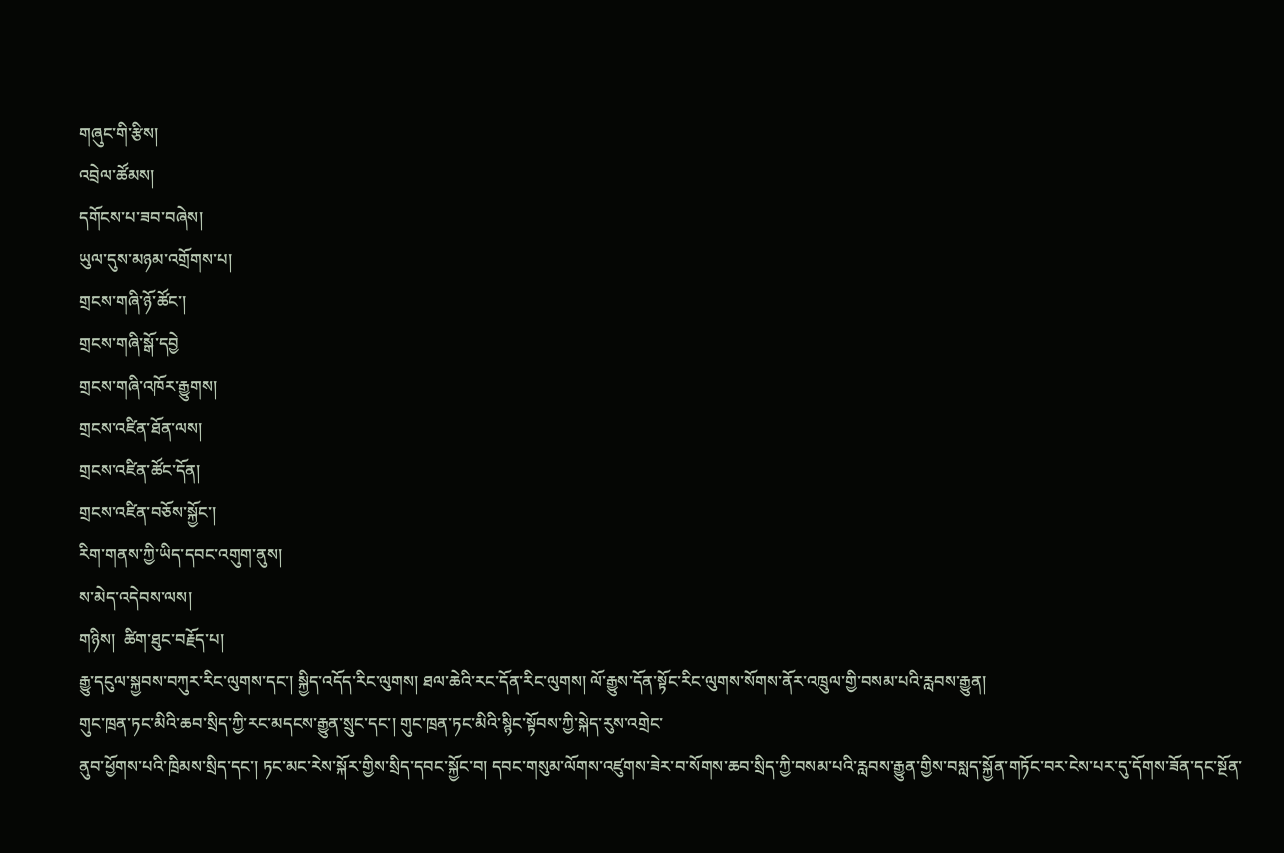གཞུང་གི་རྩིས།
འབྲེལ་ཚོམས།
དགོངས་པ་ཟབ་བཞེས།
ཡུལ་དུས་མཉམ་འགྲོགས་པ།
གྲངས་གཞི་ཉོ་ཚོང་།
གྲངས་གཞི་སྒོ་དབྱེ
གྲངས་གཞི་འཁོར་རྒྱུགས།
གྲངས་འཛིན་ཐོན་ལས།
གྲངས་འཛིན་ཚོང་དོན།
གྲངས་འཛིན་བཅོས་སྐྱོང་།
རིག་གནས་ཀྱི་ཡིད་དབང་འགུག་ནུས།
ས་མེད་འདེབས་ལས།
གཉིས།  ཚིག་ཐུང་བརྗོད་པ།
རྒྱུ་དངུལ་སྐྱབས་བཀུར་རིང་ལུགས་དང་། སྐྱིད་འདོད་རིང་ལུགས། ཐལ་ཆེའི་རང་དོན་རིང་ལུགས། ལོ་རྒྱུས་དོན་སྟོང་རིང་ལུགས་སོགས་ནོར་འཁྲུལ་གྱི་བསམ་པའི་རླབས་རྒྱུན།
གུང་ཁྲན་ཏང་མིའི་ཆབ་སྲིད་ཀྱི་རང་མདངས་རྒྱུན་སྲུང་དང་། གུང་ཁྲན་ཏང་མིའི་སྙིང་སྟོབས་ཀྱི་སྐེད་རུས་འགྲེང་
ནུབ་ཕྱོགས་པའི་ཁྲིམས་སྲིད་དང་། ཏང་མང་རེས་སྐོར་གྱིས་སྲིད་དབང་སྐྱོང་བ། དབང་གསུམ་ལོགས་འཛུགས་ཟེར་བ་སོགས་ཆབ་སྲིད་ཀྱི་བསམ་པའི་རླབས་རྒྱུན་གྱིས་བསླད་སྐྱོན་གཏོང་བར་ངེས་པར་དུ་དོགས་ཟོན་དང་སྔོན་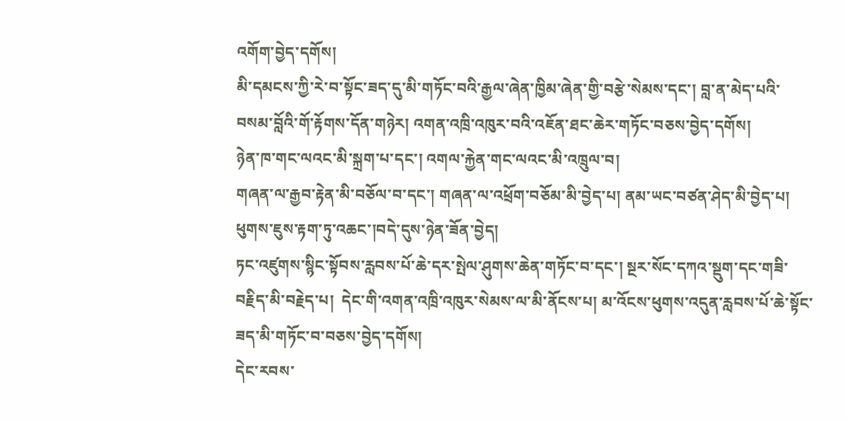འགོག་བྱེད་དགོས།
མི་དམངས་ཀྱི་རེ་བ་སྟོང་ཟད་དུ་མི་གཏོང་བའི་རྒྱལ་ཞེན་ཁྱིམ་ཞེན་གྱི་བརྩེ་སེམས་དང་། བླ་ན་མེད་པའི་བསམ་བློའི་གོ་རྟོགས་དོན་གཉེར། འགན་འཁྲི་འཁུར་བའི་འཇོན་ཐང་ཆེར་གཏོང་བཅས་བྱེད་དགོས།
ཉེན་ཁ་གང་ལའང་མི་སྐྲག་པ་དང་། འགལ་རྐྱེན་གང་ལའང་མི་འཁྲུལ་བ།
གཞན་ལ་རྒྱབ་རྟེན་མི་བཅོལ་བ་དང་། གཞན་ལ་འཕྲོག་བཅོམ་མི་བྱེད་པ། ནམ་ཡང་བཙན་ཤེད་མི་བྱེད་པ།
ཕུགས་ཇུས་རྟག་ཏུ་འཆང་།བདེ་དུས་ཉེན་ཟོན་བྱེད།
ཏང་འཛུགས་སྙིང་སྟོབས་རླབས་པོ་ཆེ་དར་སྤེལ་ཤུགས་ཆེན་གཏོང་བ་དང་། སྔར་སོང་དཀའ་སྡུག་དང་གཟི་བརྗིད་མི་བརྗེད་པ།  དེང་གི་འགན་འཁྲི་འཁུར་སེམས་ལ་མི་ནོངས་པ། མ་འོངས་ཕུགས་འདུན་རླབས་པོ་ཆེ་སྟོང་ཟད་མི་གཏོང་བ་བཅས་བྱེད་དགོས།
དེང་རབས་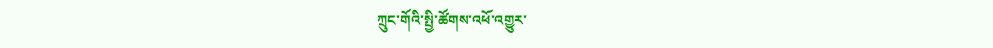ཀྲུང་གོའི་སྤྱི་ཚོགས་འཕོ་འགྱུར་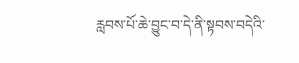རླབས་པོ་ཆེ་བྱུང་བ་དེ་ནི་སྟབས་བདེའི་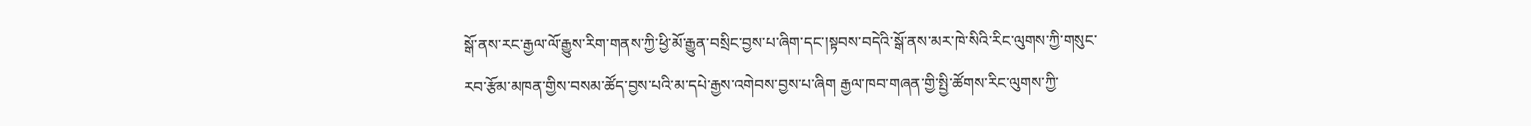སྒོ་ནས་རང་རྒྱལ་ལོ་རྒྱུས་རིག་གནས་ཀྱི་ཕྱི་མོ་རྒྱུན་བསྲིང་བྱས་པ་ཞིག་དང་།སྟབས་བདེའི་སྒོ་ནས་མར་ཁེ་སིའི་རིང་ལུགས་ཀྱི་གསུང་རབ་རྩོམ་མཁན་གྱིས་བསམ་ཚོད་བྱས་པའི་མ་དཔེ་རྒྱས་འགེབས་བྱས་པ་ཞིག རྒྱལ་ཁབ་གཞན་གྱི་སྤྱི་ཚོགས་རིང་ལུགས་ཀྱི་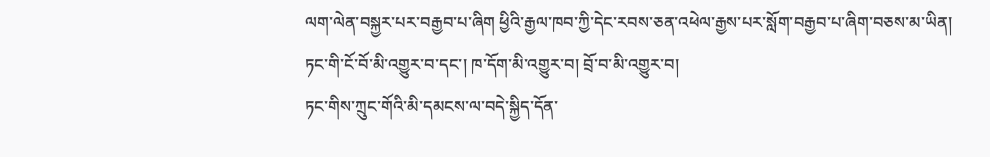ལག་ལེན་བསྐྱར་པར་བརྒྱབ་པ་ཞིག ཕྱིའི་རྒྱལ་ཁབ་ཀྱི་དེང་རབས་ཅན་འཕེལ་རྒྱས་པར་སློག་བརྒྱབ་པ་ཞིག་བཅས་མ་ཡིན།
ཏང་གི་ངོ་བོ་མི་འགྱུར་བ་དང་། ཁ་དོག་མི་འགྱུར་བ། བྲོ་བ་མི་འགྱུར་བ།
ཏང་གིས་ཀྲུང་གོའི་མི་དམངས་ལ་བདེ་སྐྱིད་དོན་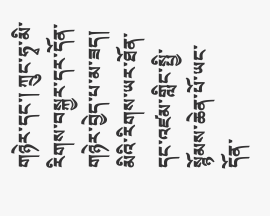གཉེར་དང་། ཀྲུང་ཧྭ་མི་རིགས་བསྐྱར་དར་དོན་གཉེར་བྱེད་པ་མ་ཟད། མིའི་རིགས་ཡར་ཐོན་དང་འཛམ་གླིང་སྤྱི་སྙོམས་ཆེན་པོ་ཡང་དོན་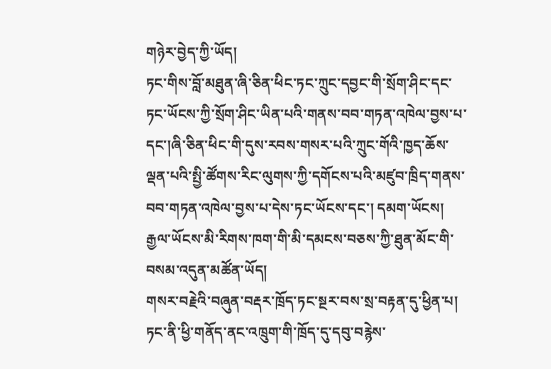གཉེར་བྱེད་ཀྱི་ཡོད།
ཏང་གིས་བློ་མཐུན་ཞི་ཅིན་ཕིང་ཏང་ཀྲུང་དབྱང་གི་སྲོག་ཤིང་དང་ཏང་ཡོངས་ཀྱི་སྲོག་ཤིང་ཡིན་པའི་གནས་བབ་གཏན་འཁེལ་བྱས་པ་དང་།ཞི་ཅིན་ཕིང་གི་དུས་རབས་གསར་པའི་ཀྲུང་གོའི་ཁྱད་ཆོས་ལྡན་པའི་སྤྱི་ཚོགས་རིང་ལུགས་ཀྱི་དགོངས་པའི་མཛུབ་ཁྲིད་གནས་བབ་གཏན་འཁེལ་བྱས་པ་དེས་ཏང་ཡོངས་དང་། དམག་ཡོངས། རྒྱལ་ཡོངས་མི་རིགས་ཁག་གི་མི་དམངས་བཅས་ཀྱི་ཐུན་མོང་གི་བསམ་འདུན་མཚོན་ཡོད།
གསར་བརྗེའི་བཞུན་བརྡར་ཁྲོད་ཏང་སྔར་བས་སྲ་བརྟན་དུ་ཕྱིན་པ།
ཏང་ནི་ཕྱི་གནོད་ནང་འཁྲུག་གི་ཁྲོད་དུ་དབུ་བརྙེས་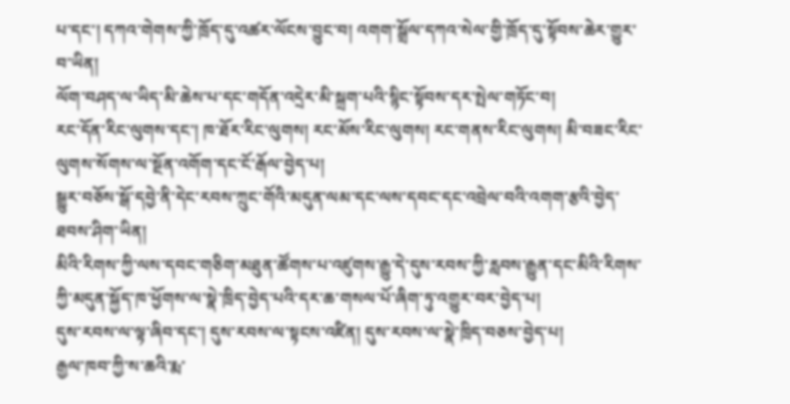པ་དང་། དཀའ་གེགས་ཀྱི་ཁྲོད་དུ་འཚར་ལོངས་བྱུང་བ། འགག་སྒྲོལ་དཀའ་སེལ་གྱི་ཁྲོད་དུ་སྟོབས་ཆེར་གྱུར་བ་ཡིན།
ལོག་བཤད་ལ་ཡིད་མི་ཆེས་པ་དང་གདོན་འདྲེར་མི་སྐྲག་པའི་སྙིང་སྟོབས་དར་སྤེལ་གཏོང་བ།
རང་དོན་རིང་ལུགས་དང་། ཁ་ཐོར་རིང་ལུགས། རང་མོས་རིང་ལུགས། རང་གནས་རིང་ལུགས། མི་བཟང་རིང་ལུགས་སོགས་ལ་སྔོན་འགོག་དང་ངོ་རྒོལ་བྱེད་པ།
སྒྱུར་བཅོས་སྒོ་དབྱེ་ནི་དེང་རབས་ཀྲུང་གོའི་མདུན་ལམ་དང་ལས་དབང་དང་འབྲེལ་བའི་འགག་རྩའི་བྱེད་ཐབས་ཤིག་ཡིན།
མིའི་རིགས་ཀྱི་ལས་དབང་གཅིག་མཐུན་ཚོགས་པ་འཛུགས་རྒྱུ་དེ་དུས་རབས་ཀྱི་རླབས་རྒྱུན་དང་མིའི་རིགས་ཀྱི་མདུན་སྐྱོད་ཁ་ཕྱོགས་ལ་སྣེ་ཁྲིད་བྱེད་པའི་དར་ཆ་གསལ་པོ་ཞིག་ཏུ་འགྱུར་བར་བྱེད་པ།
དུས་རབས་ལ་ལྟ་ཞིབ་དང་། དུས་རབས་ལ་སྟངས་འཛིན། དུས་རབས་ལ་སྣེ་ཁྲིད་བཅས་བྱེད་པ།
རྒྱལ་ཁབ་ཀྱི་ས་ཆའི་རྨ་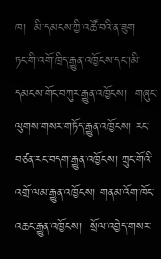ཁ།  མི་དམངས་ཀྱི་འཚོ་བའི་ན་ཟུག
ཏང་གི་འགོ་ཁྲིད་རྒྱུན་འཁྱོངས་དང་།མི་དམངས་གོང་བཀུར་རྒྱུན་འཁྱོངས།  གཞུང་ལུགས་གསར་གཏོད་རྒྱུན་འཁྱོངས། རང་བཙན་རང་བདག་རྒྱུན་འཁྱོངས། ཀྲུང་གོའི་འགྲོ་ལམ་རྒྱུན་འཁྱོངས། གནམ་འོག་ཁོང་འཆང་རྒྱུན་འཁྱོངས།  སྲོལ་འབྱེད་གསར་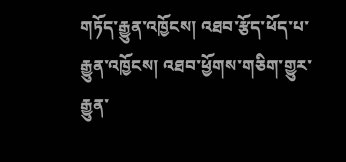གཏོད་རྒྱུན་འཁྱོངས། འཐབ་རྩོད་ཕོད་པ་རྒྱུན་འཁྱོངས། འཐབ་ཕྱོགས་གཅིག་གྱུར་རྒྱུན་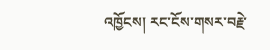འཁྱོངས། རང་ངོས་གསར་བརྗེ་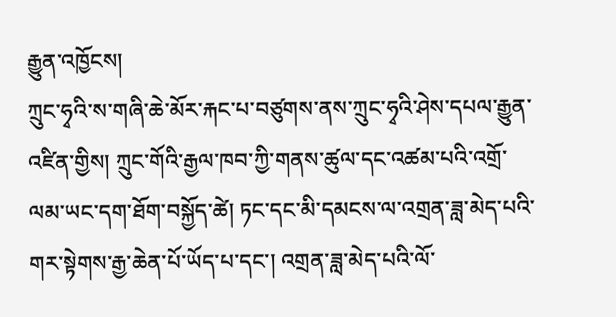རྒྱུན་འཁྱོངས།
ཀྲུང་ཧྭའི་ས་གཞི་ཆེ་མོར་རྐང་པ་བཙུགས་ནས་ཀྲུང་ཧྭའི་ཤེས་དཔལ་རྒྱུན་འཛིན་གྱིས། ཀྲུང་གོའི་རྒྱལ་ཁབ་ཀྱི་གནས་ཚུལ་དང་འཚམ་པའི་འགྲོ་ལམ་ཡང་དག་ཐོག་བསྐྱོད་ཚེ། ཏང་དང་མི་དམངས་ལ་འགྲན་ཟླ་མེད་པའི་གར་སྟེགས་རྒྱ་ཆེན་པོ་ཡོད་པ་དང་། འགྲན་ཟླ་མེད་པའི་ལོ་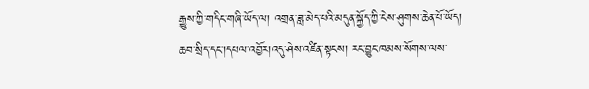རྒྱུས་ཀྱི་གདིང་གཞི་ཡོད་ལ། འགྲན་ཟླ་མེད་པའི་མདུན་སྐྱོད་ཀྱི་ངེས་ཤུགས་ཆེན་པོ་ཡོད།
ཆབ་སྲིད་དང་།དཔལ་འབྱོར།འདུ་ཤེས་འཛིན་སྟངས། རང་བྱུང་ཁམས་སོགས་ལས་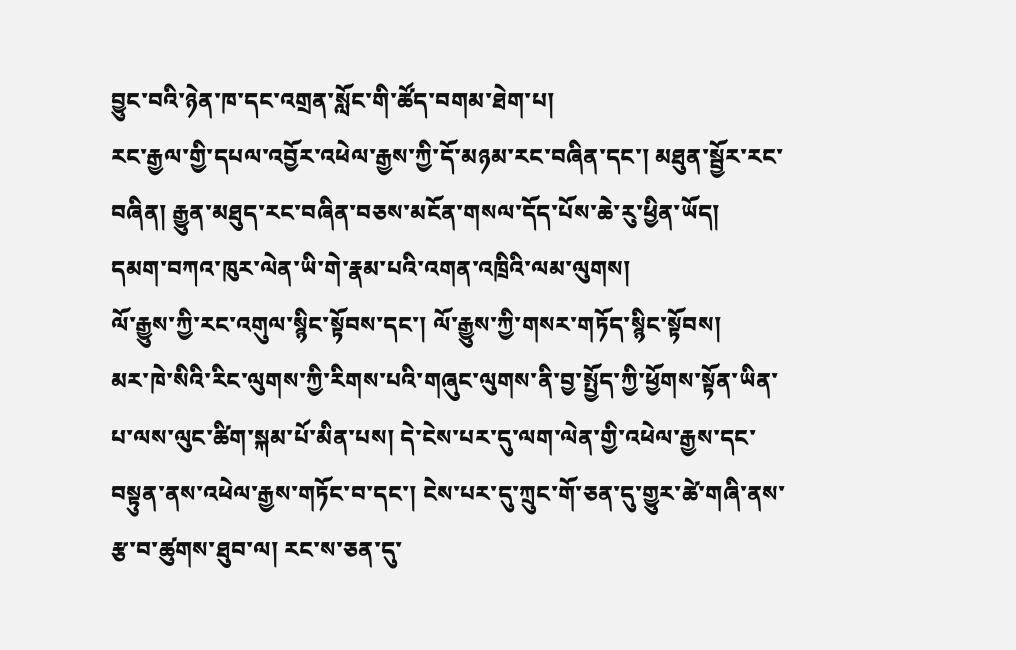བྱུང་བའི་ཉེན་ཁ་དང་འགྲན་སློང་གི་ཚོད་བགམ་ཐེག་པ།
རང་རྒྱལ་གྱི་དཔལ་འབྱོར་འཕེལ་རྒྱས་ཀྱི་དོ་མཉམ་རང་བཞིན་དང་། མཐུན་སྦྱོར་རང་བཞིན། རྒྱུན་མཐུད་རང་བཞིན་བཅས་མངོན་གསལ་དོད་པོས་ཆེ་རུ་ཕྱིན་ཡོད།
དམག་བཀའ་ཁུར་ལེན་ཡི་གེ་རྣམ་པའི་འགན་འཁྲིའི་ལམ་ལུགས།
ལོ་རྒྱུས་ཀྱི་རང་འགུལ་སྙིང་སྟོབས་དང་། ལོ་རྒྱུས་ཀྱི་གསར་གཏོད་སྙིང་སྟོབས།
མར་ཁེ་སིའི་རིང་ལུགས་ཀྱི་རིགས་པའི་གཞུང་ལུགས་ནི་བྱ་སྤྱོད་ཀྱི་ཕྱོགས་སྟོན་ཡིན་པ་ལས་ལུང་ཚིག་སྐམ་པོ་མིན་པས། དེ་ངེས་པར་དུ་ལག་ལེན་གྱི་འཕེལ་རྒྱས་དང་བསྟུན་ནས་འཕེལ་རྒྱས་གཏོང་བ་དང་། ངེས་པར་དུ་ཀྲུང་གོ་ཅན་དུ་གྱུར་ཚེ་གཞི་ནས་རྩ་བ་ཚུགས་ཐུབ་ལ། རང་ས་ཅན་དུ་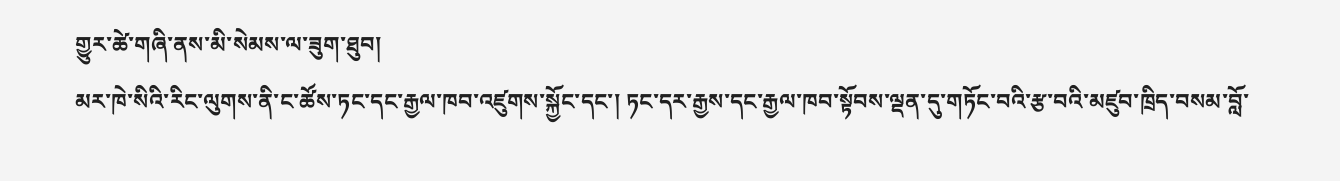གྱུར་ཚེ་གཞི་ནས་མི་སེམས་ལ་ཟུག་ཐུབ།
མར་ཁེ་སིའི་རིང་ལུགས་ནི་ང་ཚོས་ཏང་དང་རྒྱལ་ཁབ་འཛུགས་སྐྱོང་དང་། ཏང་དར་རྒྱས་དང་རྒྱལ་ཁབ་སྟོབས་ལྡན་དུ་གཏོང་བའི་རྩ་བའི་མཛུབ་ཁྲིད་བསམ་བློ་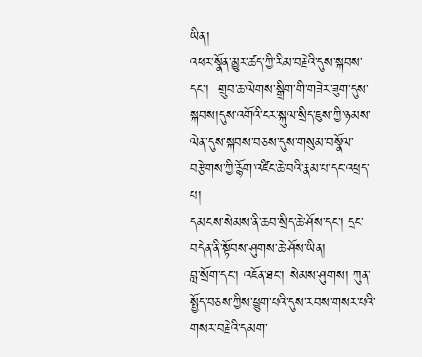ཡིན།
འཕར་སྣོན་མྱུར་ཚད་ཀྱི་རིམ་བརྗེའི་དུས་སྐབས་དང་།  གྲུབ་ཆ་ལེགས་སྒྲིག་གི་གཟེར་ཟུག་དུས་སྐབས།དུས་འགོའི་ངར་སྐུལ་སྲིད་ཇུས་ཀྱི་ཉམས་ལེན་དུས་སྐབས་བཅས་དུས་གསུམ་བསྣོལ་བརྩེགས་ཀྱི་རྙོག་འཛིང་ཆེ་བའི་རྣམ་པ་དང་འཕྲད་པ།
དམངས་སེམས་ནི་ཆབ་སྲིད་ཆེ་ཤོས་དང་། དྲང་བདེན་ནི་སྟོབས་ཤུགས་ཆེ་ཤོས་ཡིན།
བླ་སྲོག་དང་། འཇོན་ཐང་། སེམས་ཤུགས། ཀུན་སྤྱོད་བཅས་ཀྱིས་ཕྱུག་པའི་དུས་རབས་གསར་པའི་གསར་བརྗེའི་དམག་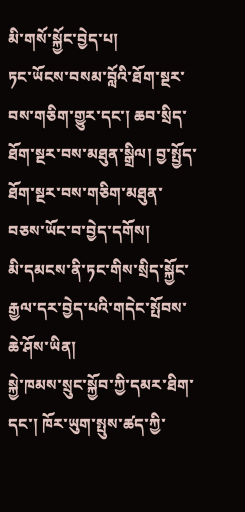མི་གསོ་སྐྱོང་བྱེད་པ།
ཏང་ཡོངས་བསམ་བློའི་ཐོག་སྔར་བས་གཅིག་གྱུར་དང་། ཆབ་སྲིད་ཐོག་སྔར་བས་མཐུན་སྒྲིལ། བྱ་སྤྱོད་ཐོག་སྔར་བས་གཅིག་མཐུན་བཅས་ཡོང་བ་བྱེད་དགོས།
མི་དམངས་ནི་ཏང་གིས་སྲིད་སྐྱོང་རྒྱལ་དར་བྱེད་པའི་གདེང་སྤོབས་ཆེ་ཤོས་ཡིན།
སྐྱེ་ཁམས་སྲུང་སྐྱོབ་ཀྱི་དམར་ཐིག་དང་། ཁོར་ཡུག་སྤུས་ཚད་ཀྱི་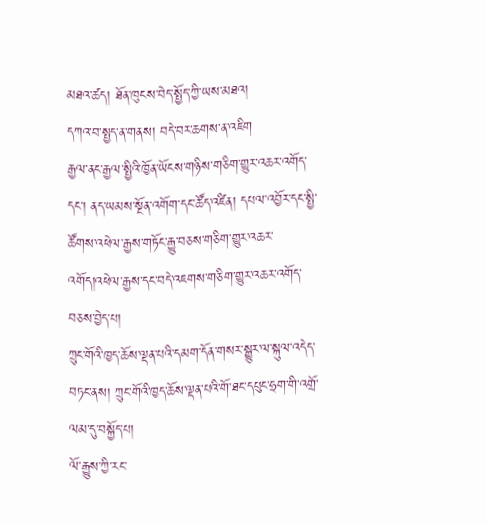མཐའ་ཚད། ཐོན་ཁུངས་བེད་སྤྱོད་ཀྱི་ཡས་མཐའ།
དཀའ་བ་སྤྱད་ན་གནས། བདེ་བར་ཆགས་ན་འཇིག
རྒྱལ་ནང་རྒྱལ་སྤྱིའི་ཁྱོན་ཡོངས་གཉིས་གཅིག་གྱུར་འཆར་འགོད་དང་། ནད་ཡམས་སྔོན་འགོག་དང་ཚོད་འཛིན། དཔལ་འབྱོར་དང་སྤྱི་ཚོགས་འཕེལ་རྒྱས་གཏོང་རྒྱུ་བཅས་གཅིག་གྱུར་འཆར་འགོད།འཕེལ་རྒྱས་དང་བདེ་འཇགས་གཅིག་གྱུར་འཆར་འགོད་བཅས་བྱེད་པ།
ཀྲུང་གོའི་ཁྱད་ཆོས་ལྡན་པའི་དམག་དོན་གསར་སྒྱུར་ལ་སྐུལ་འདེད་བཏང་ནས། ཀྲུང་གོའི་ཁྱད་ཆོས་ལྡན་པའི་གོ་ཐང་དཔུང་ཧྲག་གི་འགྲོ་ལམ་དུ་བསྐྱོད་པ།
ལོ་རྒྱུས་ཀྱི་རང་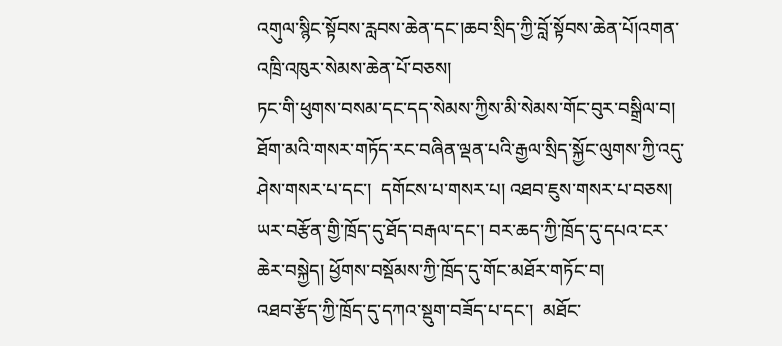འགུལ་སྙིང་སྟོབས་རླབས་ཆེན་དང་།ཆབ་སྲིད་ཀྱི་བློ་སྟོབས་ཆེན་པོ།འགན་འཁྲི་འཁུར་སེམས་ཆེན་པོ་བཅས།
ཏང་གི་ཕུགས་བསམ་དང་དད་སེམས་ཀྱིས་མི་སེམས་གོང་བུར་བསྒྲིལ་བ།
ཐོག་མའི་གསར་གཏོད་རང་བཞིན་ལྡན་པའི་རྒྱལ་སྲིད་སྐྱོང་ལུགས་ཀྱི་འདུ་ཤེས་གསར་པ་དང་།  དགོངས་པ་གསར་པ། འཐབ་ཇུས་གསར་པ་བཅས།
ཡར་བརྩོན་གྱི་ཁྲོད་དུ་ཐོད་བརྒལ་དང་། བར་ཆད་ཀྱི་ཁྲོད་དུ་དཔའ་ངར་ཆེར་བསྐྱེད། ཕྱོགས་བསྡོམས་ཀྱི་ཁྲོད་དུ་གོང་མཐོར་གཏོང་བ།
འཐབ་རྩོད་ཀྱི་ཁྲོད་དུ་དཀའ་སྡུག་བཟོད་པ་དང་།  མཐོང་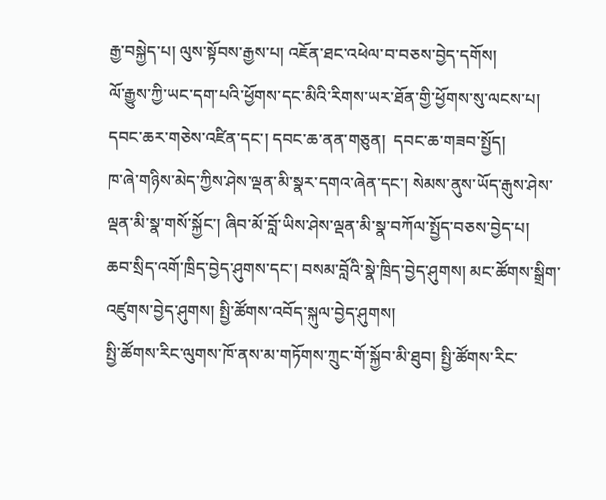རྒྱ་བསྐྱེད་པ། ལུས་སྟོབས་རྒྱས་པ། འཇོན་ཐང་འཕེལ་བ་བཅས་བྱེད་དགོས།
ལོ་རྒྱུས་ཀྱི་ཡང་དག་པའི་ཕྱོགས་དང་མིའི་རིགས་ཡར་ཐོན་གྱི་ཕྱོགས་སུ་ལངས་པ།
དབང་ཆར་གཅེས་འཛིན་དང་། དབང་ཆ་ནན་གཅུན།  དབང་ཆ་གཟབ་སྤྱོད།
ཁ་ཞེ་གཉིས་མེད་ཀྱིས་ཤེས་ལྡན་མི་སྣར་དགའ་ཞེན་དང་། སེམས་ནུས་ཡོད་རྒུས་ཤེས་ལྡན་མི་སྣ་གསོ་སྐྱོང་། ཞིབ་མོ་བློ་ཡིས་ཤེས་ལྡན་མི་སྣ་བཀོལ་སྤྱོད་བཅས་བྱེད་པ།
ཆབ་སྲིད་འགོ་ཁྲིད་བྱེད་ཤུགས་དང་། བསམ་བློའི་སྣེ་ཁྲིད་བྱེད་ཤུགས། མང་ཚོགས་སྒྲིག་འཛུགས་བྱེད་ཤུགས། སྤྱི་ཚོགས་འབོད་སྐུལ་བྱེད་ཤུགས།
སྤྱི་ཚོགས་རིང་ལུགས་ཁོ་ནས་མ་གཏོགས་ཀྲུང་གོ་སྐྱོབ་མི་ཐུབ། སྤྱི་ཚོགས་རིང་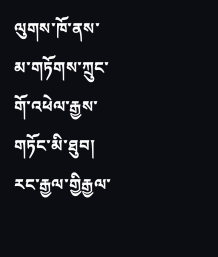ལུགས་ཁོ་ནས་མ་གཏོགས་ཀྲུང་གོ་འཕེལ་རྒྱས་གཏོང་མི་ཐུབ།
རང་རྒྱལ་གྱིརྒྱལ་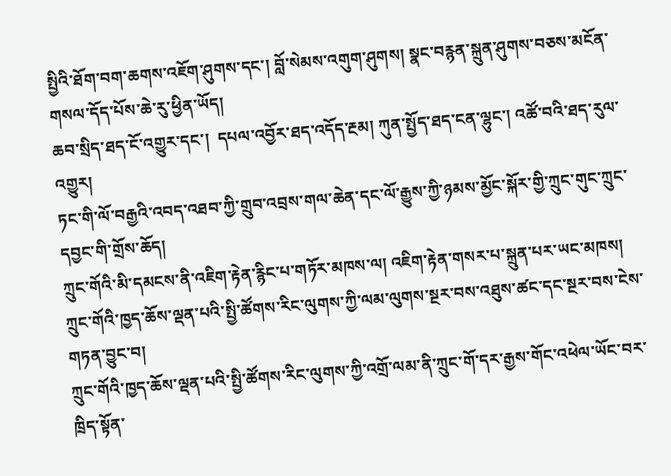སྤྱིའི་ཐོག་བག་ཆགས་འཇོག་ཤུགས་དང་། བློ་སེམས་འགུག་ཤུགས། སྣང་བརྙན་སྐྲུན་ཤུགས་བཅས་མངོན་གསལ་དོད་པོས་ཆེ་རུ་ཕྱིན་ཡོད།
ཆབ་སྲིད་ཐད་ངོ་འགྱུར་དང་།  དཔལ་འབྱོར་ཐད་འདོད་རྔམ། ཀུན་སྤྱོད་ཐད་ངན་ལྷུང་། འཚོ་བའི་ཐད་རུལ་འགྱུར།
ཏང་གི་ལོ་བརྒྱའི་འབད་འཐབ་ཀྱི་གྲུབ་འབྲས་གལ་ཆེན་དང་ལོ་རྒྱུས་ཀྱི་ཉམས་མྱོང་སྐོར་གྱི་ཀྲུང་གུང་ཀྲུང་དབྱང་གི་གྲོས་ཆོད།
ཀྲུང་གོའི་མི་དམངས་ནི་འཇིག་རྟེན་རྙིང་པ་གཏོར་མཁས་ལ། འཇིག་རྟེན་གསར་པ་སྐྲུན་པར་ཡང་མཁས།
ཀྲུང་གོའི་ཁྱད་ཆོས་ལྡན་པའི་སྤྱི་ཚོགས་རིང་ལུགས་ཀྱི་ལམ་ལུགས་སྔར་བས་འཐུས་ཚང་དང་སྔར་བས་ངེས་གཏན་བྱུང་བ།
ཀྲུང་གོའི་ཁྱད་ཆོས་ལྡན་པའི་སྤྱི་ཚོགས་རིང་ལུགས་ཀྱི་འགྲོ་ལམ་ནི་ཀྲུང་གོ་དར་རྒྱས་གོང་འཕེལ་ཡོང་བར་ཁྲིད་སྟོན་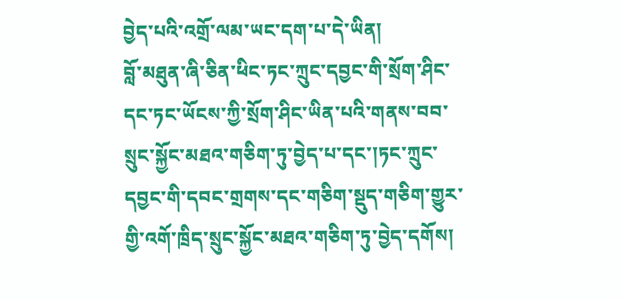བྱེད་པའི་འགྲོ་ལམ་ཡང་དག་པ་དེ་ཡིན།
བློ་མཐུན་ཞི་ཅིན་ཕིང་ཏང་ཀྲུང་དབྱང་གི་སྲོག་ཤིང་དང་ཏང་ཡོངས་ཀྱི་སྲོག་ཤིང་ཡིན་པའི་གནས་བབ་སྲུང་སྐྱོང་མཐའ་གཅིག་ཏུ་བྱེད་པ་དང་།ཏང་ཀྲུང་དབྱང་གི་དབང་གྲགས་དང་གཅིག་སྡུད་གཅིག་གྱུར་གྱི་འགོ་ཁྲིད་སྲུང་སྐྱོང་མཐའ་གཅིག་ཏུ་བྱེད་དགོས།